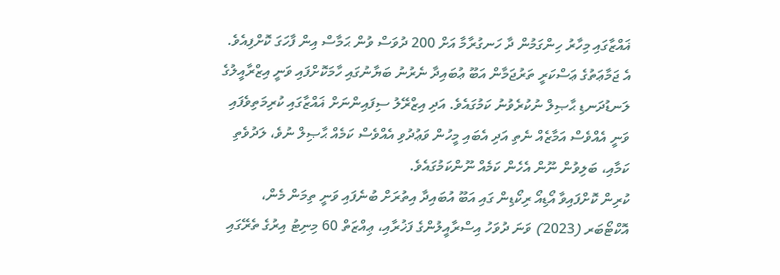ޣައްޒާގައި މިހާރު ހިންގަމުން ދާ ހަނގުރާމާ އަށް 200 ދުވަސް ވުން ޙަމާސް އިން ފާހަގަ ކޮށްފިއެވެ. އެ ޖަމާޢަތުގެ ޢަސްކަރީ ތަރުޖަމާން އަބޫ ޢުބައިދާ ނެރުނު ބަޔާނުގައި ހާމަކޮށްފައި ވަނީ އިޒްރާއީލުގެ ލަނޑުދަނޑި ޙާޞިލް ނުކުރެވުނު ކަމުގައެވެ. އަދި އިޒްރޭލު ސިފައިންނަށް ޣައްޒާގައި ކުރިމަތިވެފައި ވަނީ އެއްވެސް އަމާޒެއް ނެތި އަދި އެބައި މީހުން ވަޢުދުވި އެއްވެސް ކަމެއް ޙާޞިލް ނުވެ، ލަދުވެތި ކަމާއި، ބަލިވުން ނޫން އެހެން ކަމެއް ނޫންކަމުގައެވެ.
ކުރިން ކޮށްފައިވާ އޯޑިއޯ ރިކޯޑިން ގައި އަބޫ އުބައިދާ އިތުރަށް ބުނެފައި ވަނީ ތިމަން މެން، އޮކްޓޯބަރ (2023) ވަނަ ދުވަހު އިސްރާއީލުންގެ ފަޚުރާއި، ޢިއްޒަތް 60 މިނިޓު އިރުގެ ތެރޭގައި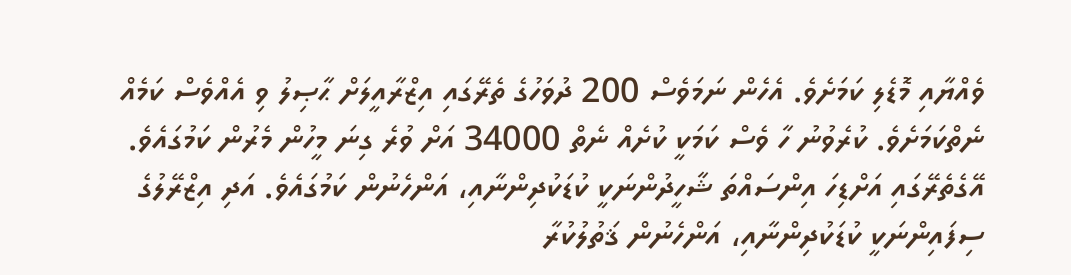ވެއްޔާއި މޮޑެލި ކަމަށެވެ. އެހެން ނަމަވެސް 200 ދުވަހުގެ ތެރޭގައި އިޒްރާއީލަށް ޙާޞިލު ވި އެއްވެސް ކަމެއް ނެތްކަމަށެވެ. ކުރެވުނު ހާ ވެސް ކަމަކީ ކުށެއް ނެތް 34000 އަށް ވުރެ ގިނަ މީހުން މެރުން ކަމުގައެވެ. އޭގެތެރޭގައި އަށްޑިހަ އިންސައްތަ ޝާހީދުންނަކީ ކުޑަކުދިންނާއި، އަންހެނުން ކަމުގައެވެ. އަދި އިޒްރޭލުގެ ސިފައިންނަކީ ކުޑަކުދިންނާއި، އަންހެނުން ޤަތުލުކުރާ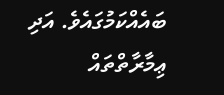ބައެއްކަމުގައެވެ. އަދި ޢިމާރާތްތައް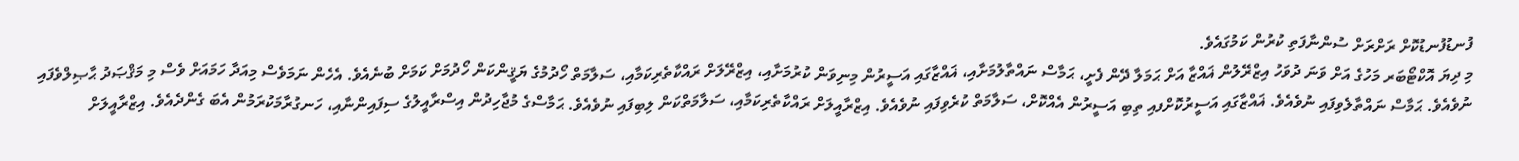ފުނޑުފުނޑުކޮށް ރަށްރަށް ސުންނާފަތި ކުރުން ކަމުގައެވެ.
މި ދިޔަ އޮކްޓޯބަރ މަހުގެ އަށް ވަނަ ދުވަހު އިޒްރޭލުން ޣައްޒާ އަށް ޙަމަލާ ދޭން ފެށީ، ޙަމާސް ނައްތާލުމަށާއި، ޣައްޒާގައި އަސީރުން މިނިވަން ކުރުމަށާއި، އިޒްރޭލަށް ރައްކާތެރިކަމާއި، ސަލާމަތް ހޯދުމުގެ ޔަޤީންކަން ހޯދުމަށް ކަމަށް ބުނެއެވެ. އެހެން ނަމަވެސް މިއަދާ ހަމައަށް ވެސް މި މަޤްޞަދު ޙާޞިލްވެފައި ނުވެއެވެ. ޙަމާސް ނައްތާލެވިފައި ނުވެއެވެ. ޣައްޒާގައި އަސީރުކޮށްފއި ތިބި އަސީރުން އެއްކޮށް، ސަލާމަތް ކުރެވިފައި ނުވެއެވެ. އިޒްރާއީލަށް ރައްކާތެރިކަމާއި، ސަލާމަތްކަން ލިބިފައި ނުވެއެވެ. ޙަމާސްގެ މުޖާހިދުން އިސްރާއީލުގެ ސިފައިންނާއި، ހަނގުރާމަކުރަމުން އެބަ ގެންދެއެވެ. އިޒްރާއީލަށް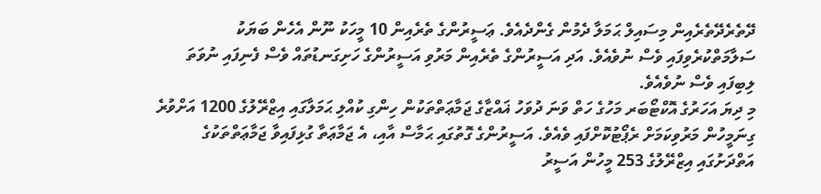ދޭތެރެދޭތެރެއިން މިސައިލް ޙަމަލާ ދެމުން ގެންދެއެވެ. ޢަސީރުންގެ ތެރެއިން 10 މީހަކު ނޫން އެހެން ބަޔަކު ސަލާމަތްކުރެވިފައި ވެސް ނުވެއެވެ. އަދި އަސީރުންގެ ތެރެއިން މަރުވި އަސީރުންގެ ހަށިގަނޑުތައް ވެސް ފެނިފައި ނުވަތަ ލިބިފައި ވެސް ނުވެއެވެ.
މި ދިޔަ އަހަރުގެ އޮކްޓޯބަރ މަހުގެ ހަތް ވަނަ ދުވަހު ޣައްޒާގެ ޖަމާޢަތްތަކުން ހިންގި ކުއްލި ޙަމަލާގައި އިޒްރޭލުގެ 1200 އަށްވުރެ ގިނަމީހުން މަރުވިކަމަށް ރެޕޯޓުކޮށްފައި ވެއެވެ. އަސީރުންގެ ގޮތުގައި ޙަމާސް އާއި، އެ ޖަމާޢަތާ ގުޅިފައިވާ ޖަމާޢަތްތަކުގެ އަތްދަށުގައި އިޒްރޭލުގެ 253 މީހުން އަސީރު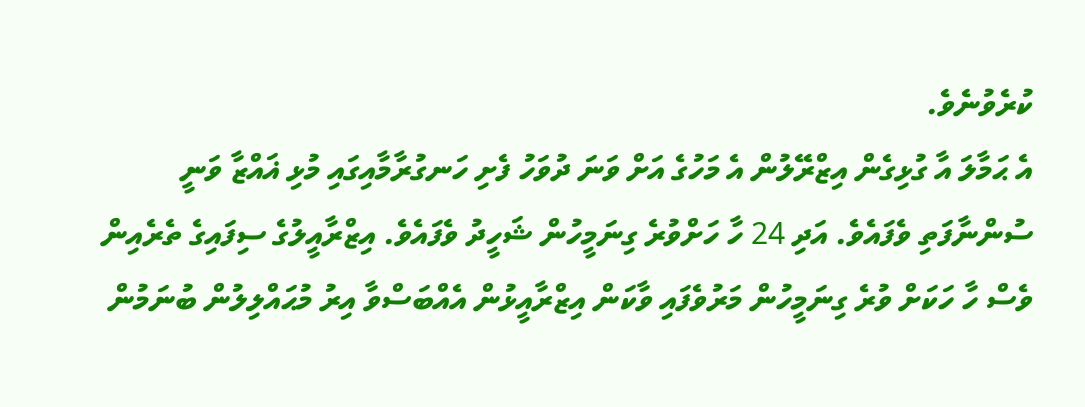ކުރެވުނެވެ.
އެ ޙަމާލަ އާ ގުޅިގެން އިޒްރޭލުން އެ މަހުގެ އަށް ވަނަ ދުވަހު ފެށި ހަނގުރާމާއިގައި މުޅި ޣައްޒާ ވަނީ ސުންނާފަތި ވެފައެވެ. އަދި 24 ހާ ހަށްވުރެ ގިނަމީހުން ޝަހީދު ވެފައެވެ. އިޒްރާއީލުގެ ސިފައިގެ ތެރެއިން ވެސް ހާ ހަކަށް ވުރެ ގިނަމީހުން މަރުވެފައި ވާކަން އިޒްރާއީޅުން އެއްބަސްވާ އިރު މުޙައްލިލުން ބުނަމުން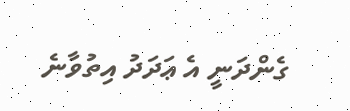ގެންދަނީ އެ ޢަދަދު އިތުވާނެ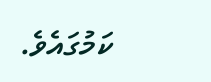ކަމުގައެވެ.